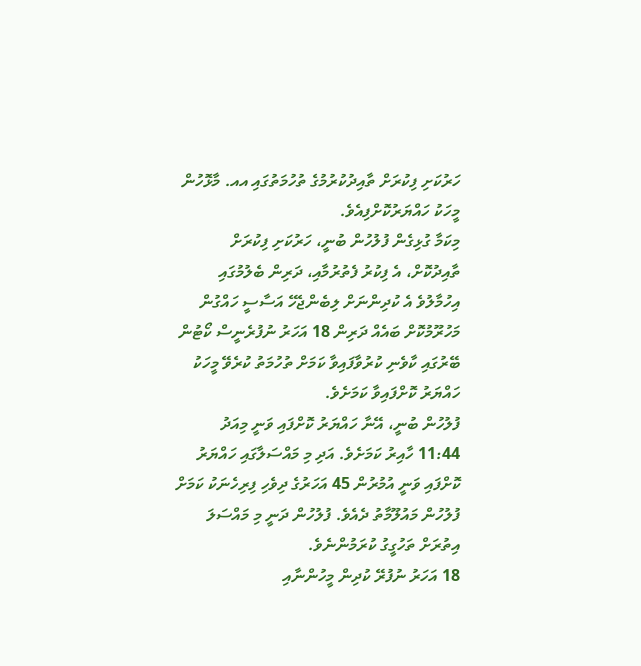ހަރުކަށި ފިކުރަށް ތާއިދުކުރުމުގެ ތުހުމަތުގައި އއ. މާޅޮހުން މީހަކު ހައްޔަރުކޮށްފިއެވެ.
މިކަމާ ގުޅިގެން ފުލުހުން ބުނީ، ހަރުކަށި ފިކުރަށް ތާއިދުކޮށް، އެ ފިކުރު ފެތުރުމާއި، ދަރިން ބެލުމުގައި އިހުމާލުވެ އެ ކުދިންނަށް ލިބެންޖެހޭ އަސާސީ ހައްގުން މަހުރޫމުކޮށް ބައެއް ދަރިން 18 އަހަރު ނުފުރެނީސް ކޯޓުން ބޭރުގައި ކާވެނި ކުރުވާފައިވާ ކަމަށް ތުހުމަތު ކުރެވޭ މީހަކު ހައްޔަރު ކޮށްފައިވާ ކަމަށެވެ.
ފުލުހުން ބުނީ، އޭނާ ހައްޔަރު ކޮށްފައި ވަނީ މިއަދު 11:44 ހާއިރު ކަމަށެވެ. އަދި މި މައްސަލާގައި ހައްޔަރު ކޮށްފައި ވަނީ އުމުރުން 45 އަހަރުގެ ދިވެހި ފިރިހެނަކު ކަމަށް ފުލުހުން މައުލޫމާތު ދެއެވެ. ފުލުހުން ދަނީ މި މައްސަލަ އިތުރަށް ތަހުގީގު ކުރަމުންނެވެ.
18 އަހަރު ނުފުރޭ ކުދިން މީހުންނާއި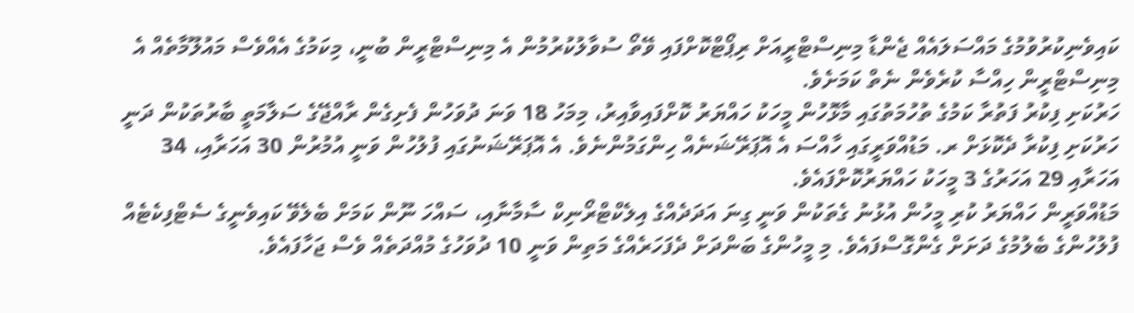ކައިވެނިކުރުވުމުގެ މައްސަލައެއް ޖެންޑާ މިނިސްޓްރީއަށް ރިޕޯޓްކޮށްފައި ވޭތޯ ސުވާލުކުރުމުން އެ މިނިސްޓްރީން ބުނީ، މިކަމުގެ އެއްވެސް މައުލޫމާތެއް އެ މިނިސްޓްރީން ހިއްސާ ކުރެވެން ނެތް ކަމަށެވެ.
ހަރުކަށި ފިކުރު ފަތުރާ ކަމުގެ ތުހުމަތުގައި މާޅޮހުން މީހަކު ހައްޔަރު ކޮށްފައިވާއިރު، މިމަހު 18 ވަނަ ދުވަހުން ފެށިގެން ރާއްޖޭގެ ސަލާމަތީ ބާރުތަކުން ދަނީ ހަރުކަށި ފިކުރާ ދެކޮޅަށް ރ. މަޑުއްވަރީގައި ހާއްސަ އެ އޮޕަރޭޝަނެއް ހިންގަމުންނެވެ. އެ އޮޕަރޭޝަނުގައި ފުލުހުން ވަނީ އުމުރުން 30 އަހަރާއި، 34 އަހަރާއި 29 އަހަރުގެ 3 މީހަކު ހައްޔަރުކޮށްފައެވެ.
މަޑުއްވަރީން ހައްޔަރު ކުރި މީހުން އުޅުނު ގެތަކުން ވަނީ ގިނަ އަދަދެއްގެ އިލެކްޓްރޯނިކް ސާމާނާއި، ސައްހަ ނޫން ކަމަށް ބެލެވޭ ކައިވެނީގެ ސެޓްފިކެޓެއް ފުލުހުންގެ ބެލުމުގެ ދަށަށް ގެންގޮސްފައެވެ. މި މީހުންގެ ބަންދަށް ދެފަހަރެއްގެ މަތިން ވަނީ 10 ދުވަހުގެ މުއްދަތެއް ވެސް ޖަހާފައެވެ.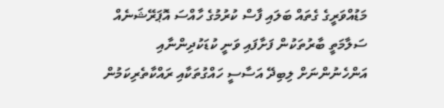މަޑުއްވަރީގެ ގެތައް ބަލައި ފާސް ކުރުމުގެ ހާއްސަ އޮޕަރޭޝަނެއް ސަލާމަތީ ބާރުތަކުން ފަށާފައި ވަނީ ކުޑަކުދިންނާއި އަންހެނުންނަށް ލިބިދޭ އަސާސީ ހައްގުތަކާއި ރައްކާތެރިކަމުން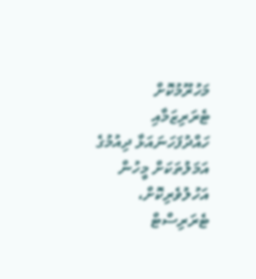މަހުރޫމުކޮށް ޓެރަރިޒަމާއި ހައްދުފަހަނައަޅާ ދިއުމުގެ އަމަލުތަކަށް މީހުން އަހުލުވެރިކޮށް، ޓެރަރިސްޓް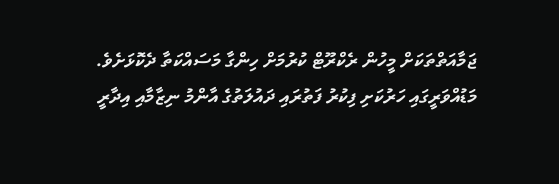ޖަމާއަތްތަކަށް މީހުން ރެކްރޫޓް ކުރުމަށް ހިންގާ މަސައްކަތާ ދެކޮޅަށެވެ.
މަޑުއްވަރީގައި ހަރުކަށި ފިކުރު ފަތުރައި ދައުލަތުގެ އާންމު ނިޒާމާއި އިދާރީ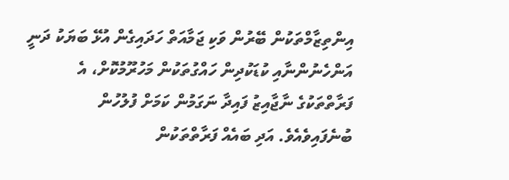އިންތިޒާމްތަކުން ބޭރުން ވަކި ޖަމާއަތް ހަދައިގެން އުޅޭ ބަޔަކު ދަނީ އަންހެނުންނާއި ކުޑަކުދިން ހައްގުތަކުން މަހުރޫމުކޮށް، އެ ފަރާތްތަކުގެ ނާޖާއިޒު ފައިދާ ނަގަމުން ކަމަށް ފުލުހުން ބުނެފައިވެއެވެ. އަދި ބައެއް ފަރާތްތަކުން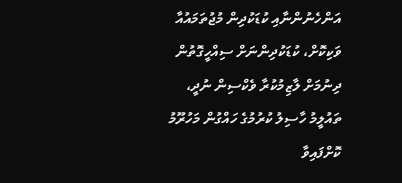އަންހެނުންނާއި ކުޑަކުދިން މުޖުތަމައުއާ ވަކިކޮށް، ކުޑަކުދިންނަށް ސިއްހީގޮތުން ދިނުމަށް ލާޒިމުކުރާ ވެކްސިން ނުދީ، ތައުލީމު ހާސިލު ކުރުމުގެ ހައްގުން މަހުރޫމު ކޮށްފައިވާ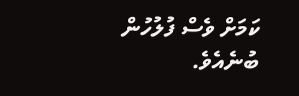ކަމަށް ވެސް ފުލުހުން ބުނެއެވެ.